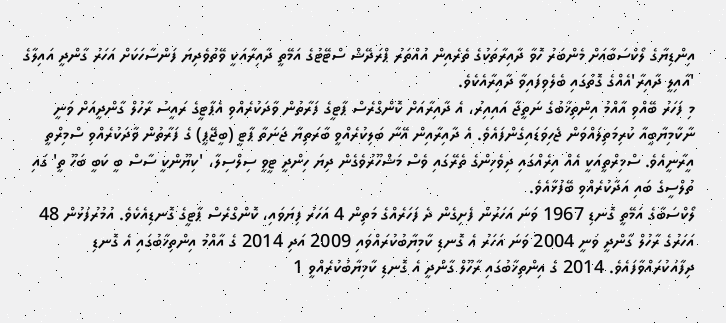އިންޑިޔާގެ ލޯކްސަބާއަށް މެންބަރު ހޮވާ ދާއިރާތަކުގެ ތެރެއިން އުއްތަރު ޕްރަދޭޝް ސްޓޭޓުގެ އަމޭތީ ދާއިރާއަކީ ވޭތުވެދިޔަ ފަންސާހަކަށް އަހަރު ގާންދީ އައިލާގެ 'އާއިލީ ދާއިރާ'އެއްގެ ގޮތުގައި ބެލެވިފައިވާ ދާއިރާއެކެވެ.
މި ފަހަރު ބޭއްވި އާއްމު އިންތިޚާބުގެ ނަތީޖާ އައިއިރު، އެ ދާއިރާއަށް ކޮންގްރެސް ޕާޓީގެ ފަރާތުން ވާދަކުރެއްވި އެޕާޓީގެ ރައީސު ރާހުލް ގާންދީއަށް ވަނީ ނާކާމިޔާބީއާ ކުރިމަތިލައްވަން ޖެހިވަޑައިގެންފައެވެ. އެ ދާއިރާއިން އޭނާ ބަލިކުރެއްވީ ބާރަތިޔާ ޖަނަތާ ޕާޓީ (ބީޖޭޕީ) ގެ ފަރާތުން ވާދަކުރެއްވި ސްމިރްތީ އީރާނީއެވެ. ސްމިރްތީއަކީ އެއް އިރެއްގައި ދިވެހިންގެ ތެރޭގައި ވެސް މަޝްހޫރުވެގެން ދިޔަ ހިންދީ ޓީވީ ސިލްސިލާ، 'ކިޔޫންކީ ސާސް ބީ ކަބީ ބަހޫ ތީ' ގައި ތުލްސީގެ ބައި އަދާކުރެއްވި ބޭފުޅާއެވެ.
ލޯކްސަބާގެ އަމޭތީ ގޮނޑި 1967 ވަނަ އަހަރުން ފެށިގެން ދެ ފަހަރެއްގެ މަތިން 4 އަހަރު ފިޔަވައި، ކޮންގްރެސް ޕާޓީގެ ގޮނޑިއެކެވެ. އުމުރުފުޅުން 48 އަހަރުގެ ރާހުލް ގާންދީ ވަނީ 2004 ވަނަ އަހަރު އެ ގޮނޑި ކާމިޔާބުކުރައްވައި 2009 އަދި 2014 ގެ އާއްމު އިންތިޚާބުގައި އެ ގޮނޑި ދިފާއުކުރައްވާފައެވެ. 2014 ގެ އިންތިޚާބުގައި ރާހޫލް ގާންދީ އެ ގޮނޑި ކާމިޔާބުކުރެއްވީ 1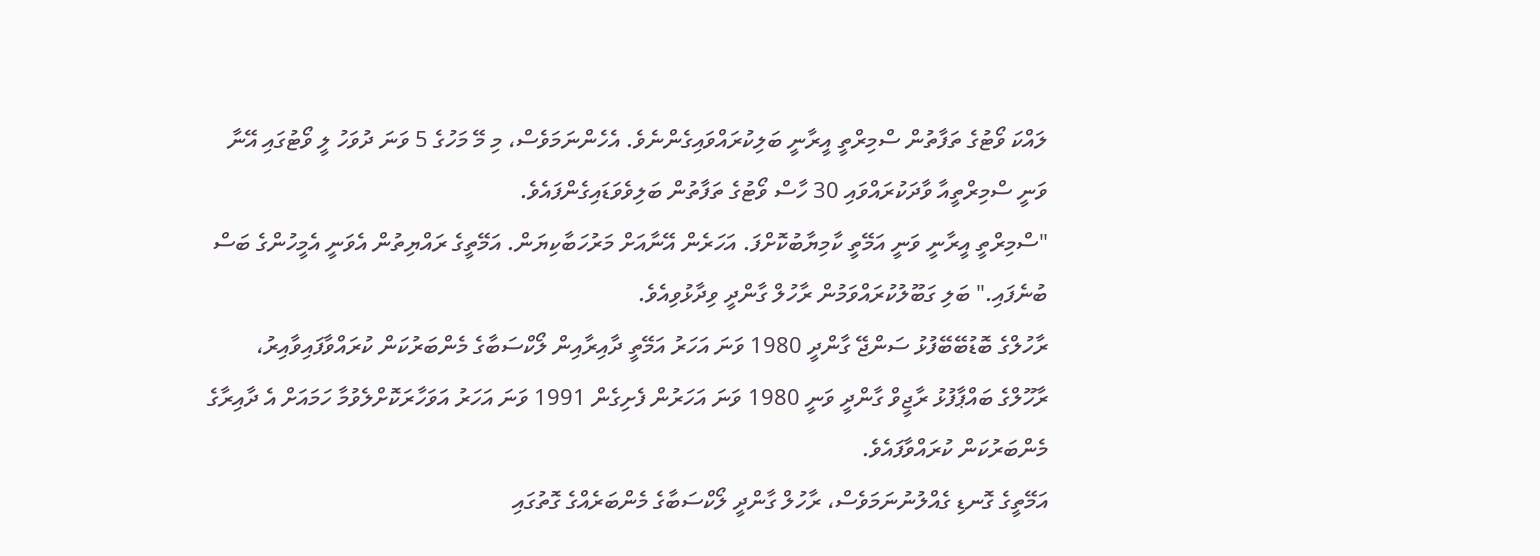ލައްކަ ވޯޓުގެ ތަފާތުން ސްމިރްތީ އީރާނީ ބަލިކުރައްވައިގެންނެވެ. އެހެންނަމަވެސް، މި މޭ މަހުގެ 5 ވަނަ ދުވަހު ލީ ވޯޓުގައި އޭނާ ވަނީ ސްމިރްތީއާ ވާދަކުރައްވައި 30 ހާސް ވޯޓުގެ ތަފާތުން ބަލިވެވަޑައިގެންފައެވެ.
"ސްމިރްތީ އީރާނީ ވަނީ އަމޭތީ ކާމިޔާބުކޮށްފަ. އަހަރެން އޭނާއަށް މަރުހަބާކިޔަން. އަމޭތީގެ ރައްޔިތުން އެވަނީ އެމީހުންގެ ބަސް ބުނެފައި." ބަލި ގަބޫލުކުރައްވަމުން ރާހުލް ގާންދީ ވިދާޅުވިއެވެ.
ރާހުލްގެ ބޮޑުބޭބޭފުޅު ސަންޖޭ ގާންދީ 1980 ވަނަ އަހަރު އަމޭތީ ދާއިރާއިން ލޯކްސަބާގެ މެންބަރުކަން ކުރައްވާފައިވާއިރު، ރާހޫލްގެ ބައްޕާފުޅު ރާޖީވް ގާންދީ ވަނީ 1980 ވަނަ އަހަރުން ފެށިގެން 1991 ވަނަ އަހަރު އަވަހާރަކޮށްލެވުމާ ހަމައަށް އެ ދާއިރާގެ މެންބަރުކަން ކުރައްވާފައެވެ.
އަމޭތީގެ ގޮނޑި ގެއްލުނުނަމަވެސް، ރާހުލް ގާންދީ ލޯކްސަބާގެ މެންބަރެއްގެ ގޮތުގައި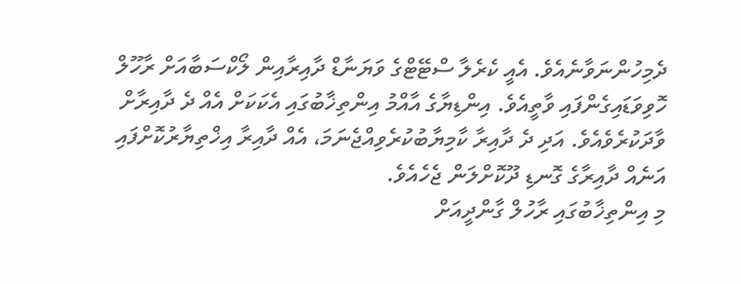ދެމިހުންނަވާނެއެވެ. އެއީ ކެރެލާ ސްޓޭޓްގެ ވަޔަނާޑް ދާއިރާއިން ލޯކްސަބާއަށް ރާހޫލް ހޮވިވަޑައިގެންފައި ވާތީއެވެ. އިންޑިޔާގެ އާއްމު އިންތިޚާބުގައި އެކަކަށް އެއް ދެ ދާއިރާށް ވާދަކުރެވެއެވެ. އަދި ދެ ދާއިރާ ކާމިޔާބުކުރެވިއްޖެނަމަ، އެއް ދާއިރާ އިޚްތިޔާރުކޮށްފައި އަނެއް ދާއިރާގެ ގޮނޑި ދޫކޮށްލަން ޖެހެއެވެ.
މި އިންތިޚާބުގައި ރާހުލް ގާންދީއަށް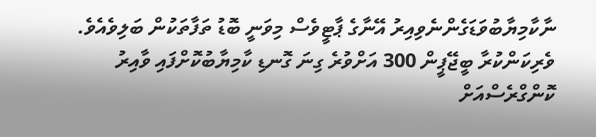ނާކާމިޔާބުވަޑަގެންނެވިއިރު އޭނާގެ ޕާޓީވެސް މިވަނީ ބޮޑު ތަފާތަކުން ބަލިވެއެވެ. ވެރިކަންކުރާ ބީޖޭޕީން 300 އަށްވުރެ ގިނަ ގޮނޑި ކާމިޔާބުކޮށްފައި ވާއިރު ކޮންގްރެސްއަށް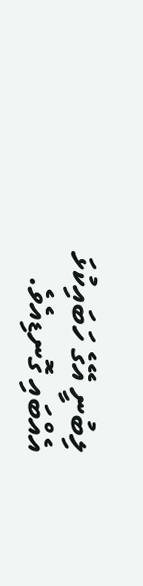ލިބުނީ އޭގެ ހަބައިކުޅަ އެއްބައި ގޮނޑިއެވެ.